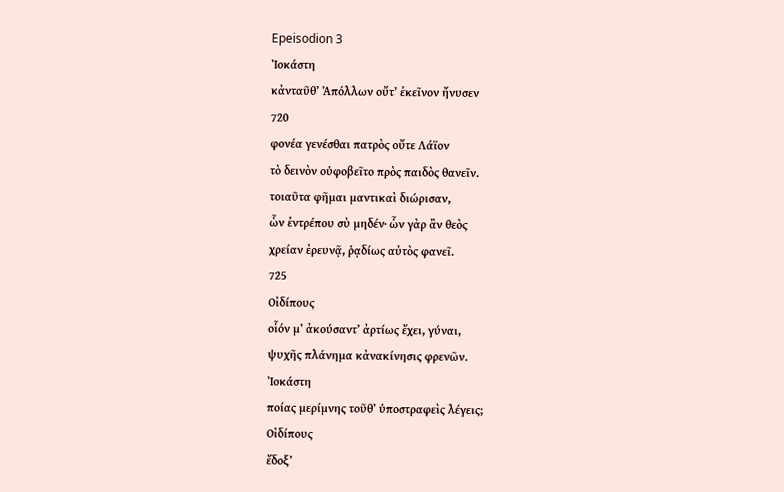Epeisodion 3
Ἰοκάστη
κἀνταῦθʼ Ἀπόλλων οὔτʼ ἐκεῖνον ἤνυσεν
720
φονέα γενέσθαι πατρὸς οὔτε Λάϊον
τὸ δεινὸν οὑφοβεῖτο πρὸς παιδὸς θανεῖν.
τοιαῦτα φῆμαι μαντικαὶ διώρισαν,
ὧν ἐντρέπου σὺ μηδέν· ὧν γὰρ ἂν θεὸς
χρείαν ἐρευνᾷ, ῥᾳδίως αὐτὸς φανεῖ.
725
Οἰδίπους
οἷόν μʼ ἀκούσαντʼ ἀρτίως ἔχει, γύναι,
ψυχῆς πλάνημα κἀνακίνησις φρενῶν.
Ἰοκάστη
ποίας μερίμνης τοῦθʼ ὑποστραφεὶς λέγεις;
Οἰδίπους
ἔδοξʼ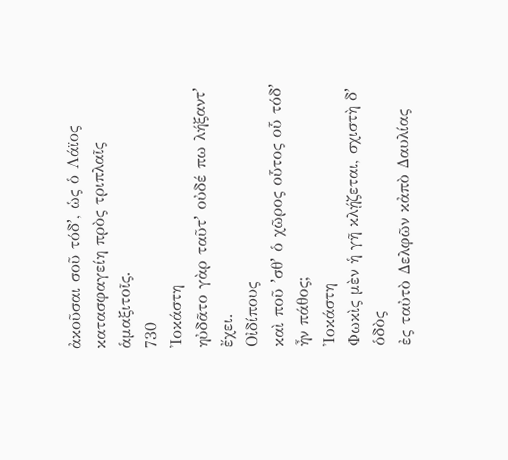ἀκοῦσαι σοῦ τόδʼ, ὡς ὁ Λάϊος
κατασφαγείη πρὸς τριπλαῖς ἁμαξιτοῖς.
730
Ἰοκάστη
ηὐδᾶτο γὰρ ταῦτʼ οὐδέ πω λήξαντʼ ἔχει.
Οἰδίπους
καὶ ποῦ ʼσθʼ ὁ χῶρος οὗτος οὗ τόδʼ ἦν πάθος;
Ἰοκάστη
Φωκὶς μὲν ἡ γῆ κλῄζεται, σχιστὴ δʼ ὁδὸς
ἐς ταὐτὸ Δελφῶν κἀπὸ Δαυλίας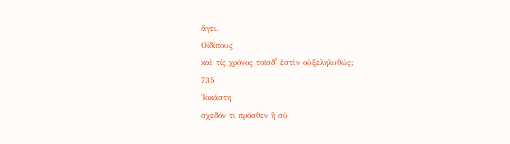ἄγει.
Οἰδίπους
καὶ τίς χρόνος τοῖσδʼ ἐστὶν οὑξεληλυθώς;
735
Ἰοκάστη
σχεδόν τι πρόσθεν ἢ σὺ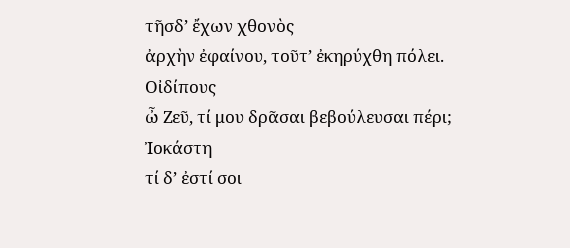τῆσδʼ ἔχων χθονὸς
ἀρχὴν ἐφαίνου, τοῦτʼ ἐκηρύχθη πόλει.
Οἰδίπους
ὦ Ζεῦ, τί μου δρᾶσαι βεβούλευσαι πέρι;
Ἰοκάστη
τί δʼ ἐστί σοι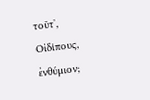τοῦτʼ, Οἰδίπους, ἐνθύμιον;